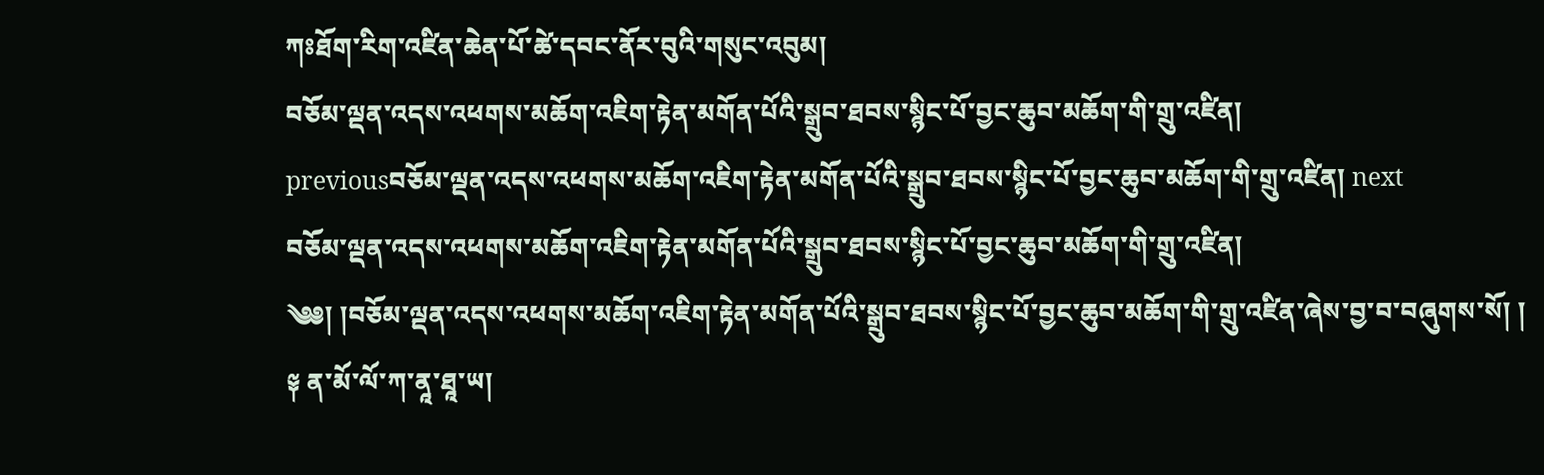ཀཿཐོག་རིག་འཛིན་ཆེན་པོ་ཚེ་དབང་ནོར་བུའི་གསུང་འབུམ།
བཅོམ་ལྡན་འདས་འཕགས་མཆོག་འཇིག་རྟེན་མགོན་པོའི་སྒྲུབ་ཐབས་སྙིང་པོ་བྱང་ཆུབ་མཆོག་གི་གྲུ་འཛིན།
previousབཅོམ་ལྡན་འདས་འཕགས་མཆོག་འཇིག་རྟེན་མགོན་པོའི་སྒྲུབ་ཐབས་སྙིང་པོ་བྱང་ཆུབ་མཆོག་གི་གྲུ་འཛིན། next
བཅོམ་ལྡན་འདས་འཕགས་མཆོག་འཇིག་རྟེན་མགོན་པོའི་སྒྲུབ་ཐབས་སྙིང་པོ་བྱང་ཆུབ་མཆོག་གི་གྲུ་འཛིན།
༄༅། །བཅོམ་ལྡན་འདས་འཕགས་མཆོག་འཇིག་རྟེན་མགོན་པོའི་སྒྲུབ་ཐབས་སྙིང་པོ་བྱང་ཆུབ་མཆོག་གི་གྲུ་འཛིན་ཞེས་བྱ་བ་བཞུགས་སོ། །
༈ ན་མོ་ལོ་ཀ་ནཱ་ཐཱ་ཡ།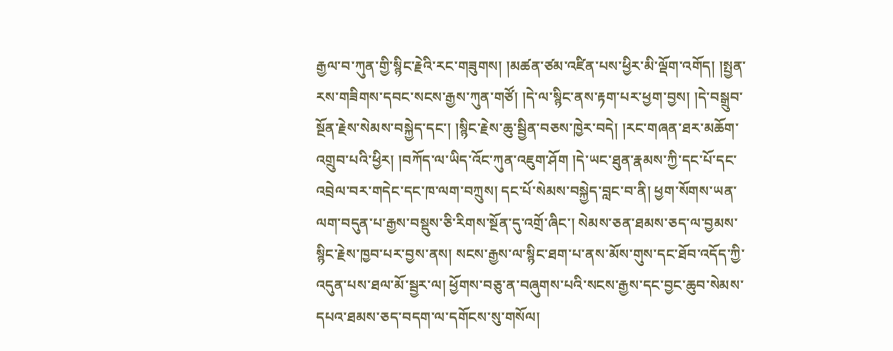རྒྱལ་བ་ཀུན་གྱི་སྙིང་རྗེའི་རང་གཟུགས། །མཚན་ཙམ་འཛིན་པས་ཕྱིར་མི་ལྡོག་འགོད། །སྤྱན་རས་གཟིགས་དབང་སངས་རྒྱས་ཀུན་གཙོ། །དེ་ལ་སྙིང་ནས་རྟག་པར་ཕྱག་བྱས། །དེ་བསྒྲུབ་སྔོན་རྗེས་སེམས་བསྐྱེད་དང་། །སྙིང་རྗེས་ཆུ་སྦྱིན་བཅས་ཁྱེར་བདེ། །རང་གཞན་ཐར་མཆོག་འགྲུབ་པའི་ཕྱིར། །བཀོད་ལ་ཡིད་འོང་ཀུན་འཇུག་ཤོག །དེ་ཡང་ཐུན་རྣམས་ཀྱི་དང་པོ་དང་འབྲེལ་བར་གདེང་དང་ཁ་ལག་བཀྲུས། དང་པོ་སེམས་བསྐྱེད་བླང་བ་ནི། ཕྱག་སོགས་ཡན་ལག་བདུན་པ་རྒྱས་བསྡུས་ཅི་རིགས་སྔོན་དུ་འགྲོ་ཞིང་། སེམས་ཅན་ཐམས་ཅད་ལ་བྱམས་སྙིང་རྗེས་ཁྱབ་པར་བྱས་ནས། སངས་རྒྱས་ལ་སྙིང་ཐག་པ་ནས་མོས་གུས་དང་ཐོབ་འདོད་ཀྱི་འདུན་པས་ཐལ་མོ་སྦྱར་ལ། ཕྱོགས་བཅུ་ན་བཞུགས་པའི་སངས་རྒྱས་དང་བྱང་ཆུབ་སེམས་དཔའ་ཐམས་ཅད་བདག་ལ་དགོངས་སུ་གསོལ།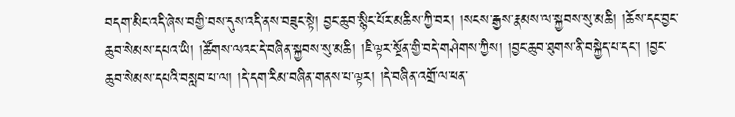བདག་མིང་འདི་ཞེས་བགྱི་བས་དུས་འདི་ནས་བཟུང་སྟེ། བྱང་ཆུབ་སྙིང་པོར་མཆིས་ཀྱི་བར། །སངས་རྒྱས་རྣམས་ལ་སྐྱབས་སུ་མཆི། །ཆོས་དང་བྱང་ཆུབ་སེམས་དཔའ་ཡི། །ཚོགས་ལའང་དེ་བཞིན་སྐྱབས་སུ་མཆི། །ཇི་ལྟར་སྔོན་གྱི་བདེ་གཤེགས་ཀྱིས། །བྱང་ཆུབ་ཐུགས་ནི་བསྐྱེད་པ་དང་། །བྱང་ཆུབ་སེམས་དཔའི་བསླབ་པ་ལ། །དེ་དག་རིམ་བཞིན་གནས་པ་ལྟར། །དེ་བཞིན་འགྲོ་ལ་ཕན་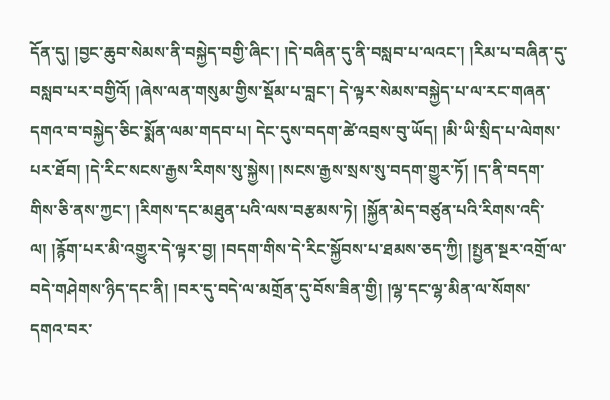དོན་དུ། །བྱང་ཆུབ་སེམས་ནི་བསྐྱེད་བགྱི་ཞིང་། །དེ་བཞིན་དུ་ནི་བསླབ་པ་ལའང་། །རིམ་པ་བཞིན་དུ་བསླབ་པར་བགྱིའོ། །ཞེས་ལན་གསུམ་གྱིས་སྡོམ་པ་བླང་། དེ་ལྟར་སེམས་བསྐྱེད་པ་ལ་རང་གཞན་དགའ་བ་བསྐྱེད་ཅིང་སྨོན་ལམ་གདབ་པ། དེང་དུས་བདག་ཚེ་འབྲས་བུ་ཡོད། །མི་ཡི་སྲིད་པ་ལེགས་པར་ཐོབ། །དེ་རིང་སངས་རྒྱས་རིགས་སུ་སྐྱེས། །སངས་རྒྱས་སྲས་སུ་བདག་གྱུར་ཏོ། །ད་ནི་བདག་གིས་ཅི་ནས་ཀྱང་། །རིགས་དང་མཐུན་པའི་ལས་བརྩམས་ཏེ། །སྐྱོན་མེད་བཙུན་པའི་རིགས་འདི་ལ། །རྙོག་པར་མི་འགྱུར་དེ་ལྟར་བྱ། །བདག་གིས་དེ་རིང་སྐྱོབས་པ་ཐམས་ཅད་ཀྱི། །སྤྱན་སྔར་འགྲོ་ལ་བདེ་གཤེགས་ཉིད་དང་ནི། །བར་དུ་བདེ་ལ་མགྲོན་དུ་བོས་ཟིན་གྱི། །ལྷ་དང་ལྷ་མིན་ལ་སོགས་དགའ་བར་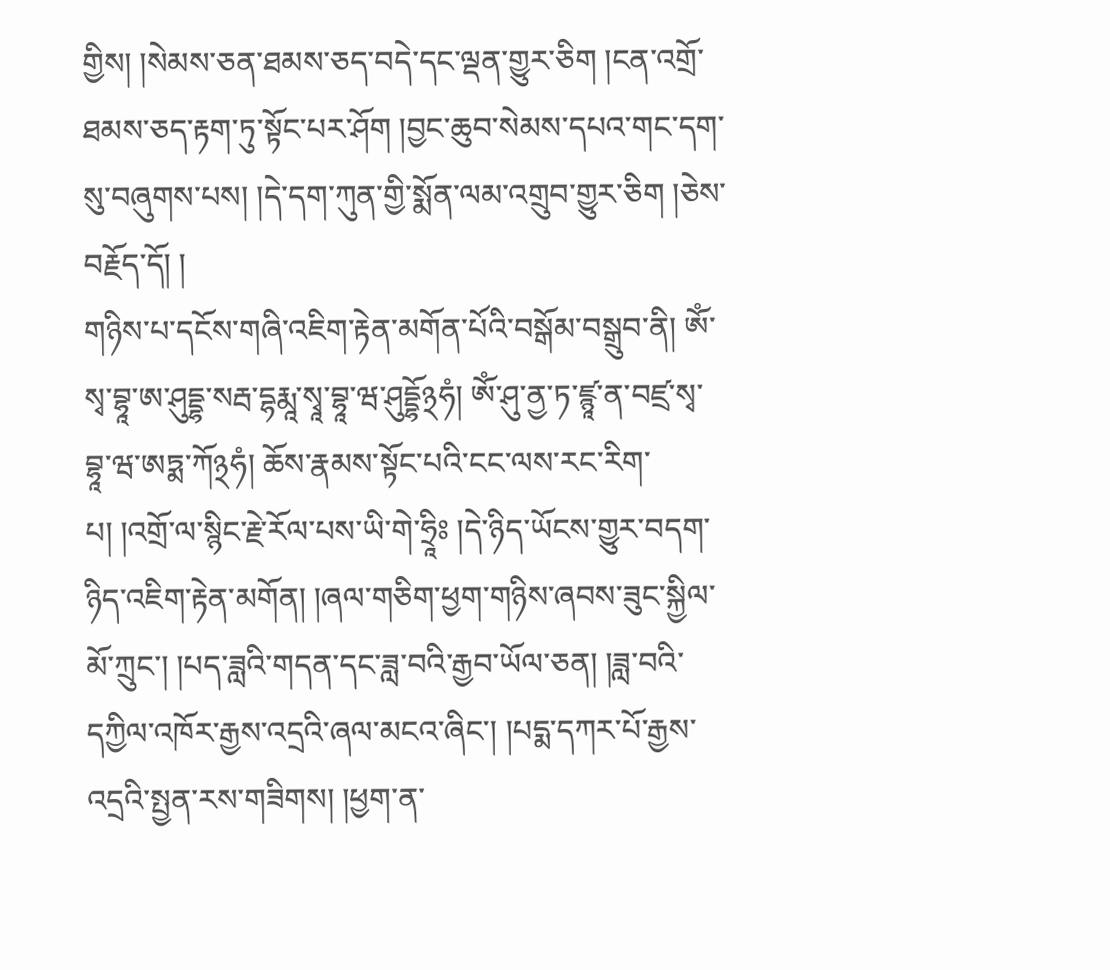གྱིས། །སེམས་ཅན་ཐམས་ཅད་བདེ་དང་ལྡན་གྱུར་ཅིག །ངན་འགྲོ་ཐམས་ཅད་རྟག་ཏུ་སྟོང་པར་ཤོག །བྱང་ཆུབ་སེམས་དཔའ་གང་དག་སུ་བཞུགས་པས། །དེ་དག་ཀུན་གྱི་སྨོན་ལམ་འགྲུབ་གྱུར་ཅིག །ཅེས་བརྗོད་དོ། །
གཉིས་པ་དངོས་གཞི་འཇིག་རྟེན་མགོན་པོའི་བསྒོམ་བསྒྲུབ་ནི། ཨོཾ་སྭ་བྷཱ་ཨ་ཤུདྡྷ་སརྦ་དྷརྨཱ་སྭཱ་བྷཱ་ཝ་ཤུདྡྷོ྅ཧཾ། ཨོཾ་ཤུ་ནྱ་ཏ་ཛྙཱ་ན་བཛྲ་སྭ་བྷཱ་ཝ་ཨཏྨ་ཀོ྅ཧཾ། ཆོས་རྣམས་སྟོང་པའི་ངང་ལས་རང་རིག་པ། །འགྲོ་ལ་སྙིང་རྗེ་རོལ་པས་ཡི་གེ་ཧྲཱིཿ །དེ་ཉིད་ཡོངས་གྱུར་བདག་ཉིད་འཇིག་རྟེན་མགོན། །ཞལ་གཅིག་ཕྱག་གཉིས་ཞབས་ཟུང་སྐྱིལ་མོ་ཀྲུང་། །པད་ཟླའི་གདན་དང་ཟླ་བའི་རྒྱབ་ཡོལ་ཅན། །ཟླ་བའི་དཀྱིལ་འཁོར་རྒྱས་འདྲའི་ཞལ་མངའ་ཞིང་། །པདྨ་དཀར་པོ་རྒྱས་འདྲའི་སྤྱན་རས་གཟིགས། །ཕྱག་ན་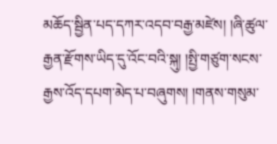མཆོད་སྦྱིན་པད་དཀར་འདབ་བརྒྱ་མཛེས། །ཞི་ཚུལ་རྒྱན་རྫོགས་ཡིད་དུ་འོང་བའི་སྐུ། །སྤྱི་གཙུག་སངས་རྒྱས་འོད་དཔག་མེད་པ་བཞུགས། །གནས་གསུམ་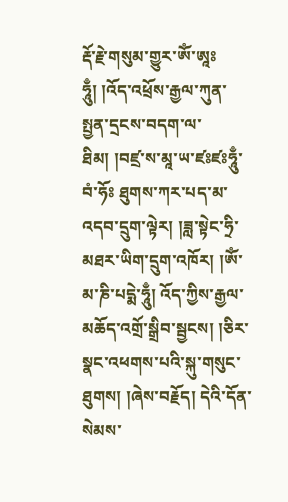རྡོ་རྗེ་གསུམ་གྱུར་ཨོཾ་ཨཱཿཧཱུྃ། །འོད་འཕྲོས་རྒྱལ་ཀུན་སྤྱན་དྲངས་བདག་ལ་ཐིམ། །བཛྲ་ས་མཱ་ཡ་ཛཿཛཿཧཱུྃ་བཾ་ཧོཿ ཐུགས་ཀར་པད་མ་འདབ་དྲུག་ལྟེར། །ཟླ་སྟེང་ཧྲི་མཐར་ཡིག་དྲུག་འཁོར། །ཨོཾ་མ་ཎི་པདྨེ་ཧཱུྃ། འོད་ཀྱིས་རྒྱལ་མཆོད་འགྲོ་སྒྲིབ་སྦྱངས། །ཅིར་སྣང་འཕགས་པའི་སྐུ་གསུང་ཐུགས། །ཞེས་བརྗོད། དེའི་དོན་སེམས་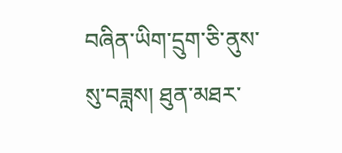བཞིན་ཡིག་དྲུག་ཅི་ནུས་སུ་བཟླས། ཐུན་མཐར་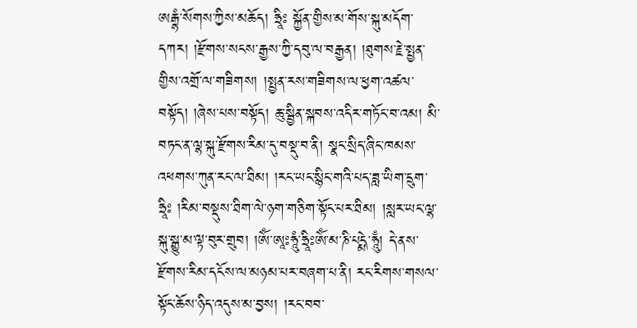ཨརྒྷཾ་སོགས་ཀྱིས་མཆོད། ཧྲཱིཿ སྐྱོན་གྱིས་མ་གོས་སྐུ་མདོག་དཀར། །རྫོགས་སངས་རྒྱས་ཀྱི་དབུ་ལ་བརྒྱན། །ཐུགས་རྗེ་སྤྱན་གྱིས་འགྲོ་ལ་གཟིགས། །སྤྱན་རས་གཟིགས་ལ་ཕྱག་འཚལ་བསྟོད། །ཞེས་པས་བསྟོད། ཆུ་སྦྱིན་སྐབས་འདིར་གཏོང་བ་འམ། མི་བཏང་ན་ལྷ་སྐུ་རྫོགས་རིམ་དུ་བསྡུ་བ་ནི། སྣང་སྲིད་ཞིང་ཁམས་འཕགས་ཀུན་རང་ལ་ཐིམ། །རང་ཡང་སྙིང་གའི་པད་ཟླ་ཡིག་དྲུག་ཧྲཱིཿ །རིམ་བསྡུས་ཐིག་ལེ་ཉག་གཅིག་སྟོང་པར་ཐིམ། །སླར་ཡང་ལྷ་སྐུ་སྒྱུ་མ་ལྟ་བུར་གྲུབ། །ཨོཾ་ཨཱཿཧཱུཾ་ཧྲཱིཿཨོཾ་མ་ཎི་པདྨེ་ཧཱུྃ། དེ་ནས་རྫོགས་རིམ་དངོས་ལ་མཉམ་པར་བཞག་པ་ནི། རང་རིགས་གསལ་སྟོང་ཆོས་ཉིད་འདུས་མ་བྱས། །རང་བབ་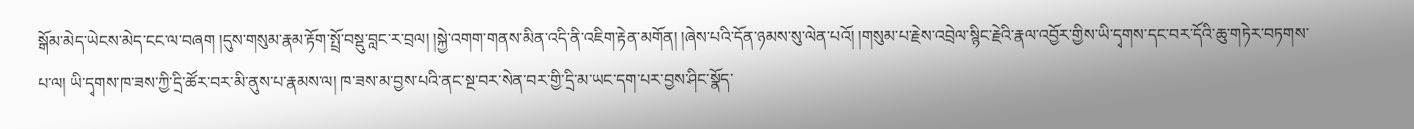སྒོམ་མེད་ཡེངས་མེད་ངང་ལ་བཞག །དུས་གསུམ་རྣམ་རྟོག་སྤྲོ་བསྡུ་བླང་ར་བྲལ། །སྐྱེ་འགག་གནས་མིན་འདི་ནི་འཇིག་རྟེན་མགོན། །ཞེས་པའི་དོན་ཉམས་སུ་ལེན་པའོ། །གསུམ་པ་རྗེས་འབྲེལ་སྙིང་རྗེའི་རྣལ་འབྱོར་གྱིས་ཡི་དྭགས་དང་བར་དོའི་ཆུ་གཏེར་བཏགས་པ་ལ། ཡི་དྭགས་ཁ་ཟས་ཀྱི་དྲི་ཚོར་བར་མི་ནུས་པ་རྣམས་ལ། ཁ་ཟས་མ་བྱས་པའི་ནང་སྔ་བར་སེན་བར་གྱི་དྲི་མ་ཡང་དག་པར་བྱས་ཤིང་སྣོད་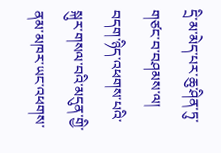དྲི་མ་མེད་པར་ཆུ་ཤིན་ཏུ་གཙང་བ་བཤམས་ལ། བདག་ཉིད་འཕགས་པའི་སྐུར་གསལ་བའི་མདུན་གྱི་ནམ་མཁར་ཡང་འཕགས་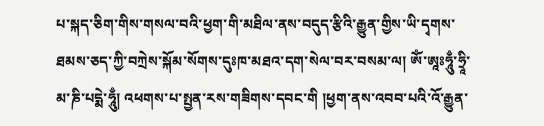པ་སྐད་ཅིག་གིས་གསལ་བའི་ཕྱག་གི་མཐིལ་ནས་བདུད་རྩིའི་རྒྱུན་གྱིས་ཡི་དྭགས་ཐམས་ཅད་ཀྱི་བཀྲེས་སྐོམ་སོགས་དུཿཁ་མཐའ་དག་སེལ་བར་བསམ་ལ། ཨོཾ་ཨཱཿཧཱུྃ་ཧྲཱི་མ་ཎི་པདྨེ་ཧཱུྃ། འཕགས་པ་སྤྱན་རས་གཟིགས་དབང་གི །ཕྱག་ནས་འབབ་པའི་འོ་རྒྱུན་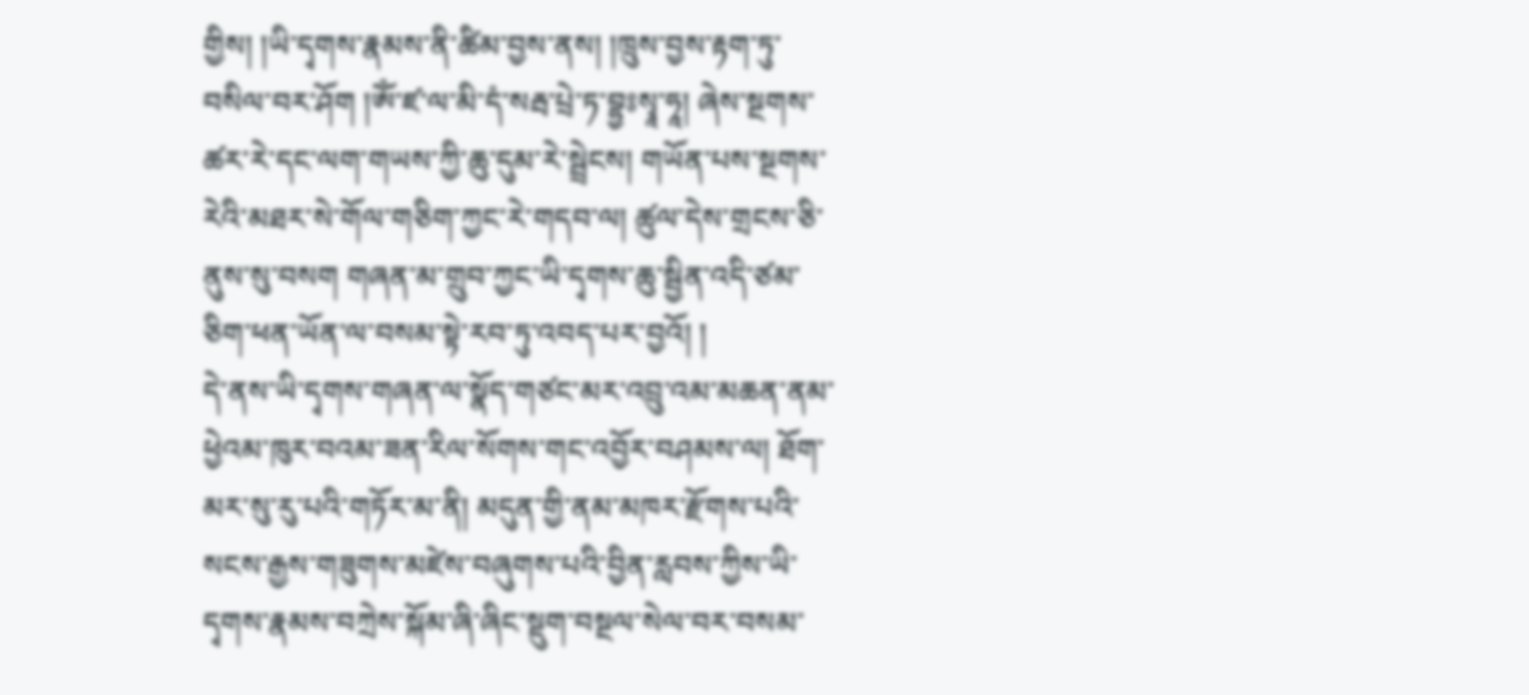གྱིས། །ཡི་དྭགས་རྣམས་ནི་ཚིམ་བྱས་ནས། །ཁྲུས་བྱས་རྟག་ཏུ་བསིལ་བར་ཤོག །ཨོཾ་ཛ་ལ་མི་དཾ་སརྦ་པྲེ་ཏ་བྷྱཿསྭཱ་ཧཱ། ཞེས་སྔགས་ཚར་རེ་དང་ལག་གཡས་ཀྱི་ཆུ་དུམ་རེ་སྦྲེངས། གཡོན་པས་སྔགས་རེའི་མཐར་སེ་གོལ་གཅིག་ཀྱང་རེ་གདབ་ལ། ཚུལ་དེས་གྲངས་ཅི་ནུས་སུ་བསག གཞན་མ་གྲུབ་ཀྱང་ཡི་དྭགས་ཆུ་སྦྱིན་འདི་ཙམ་ཅིག་ཕན་ཡོན་ལ་བསམ་སྟེ་རབ་ཏུ་འབད་པར་བྱའོ། །
དེ་ནས་ཡི་དྭགས་གཞན་ལ་སྣོད་གཙང་མར་འབྲུ་འམ་མཆན་ནམ་ཕྱེའམ་ཁུར་བའམ་ཟན་རིལ་སོགས་གང་འབྱོར་བཤམས་ལ། ཐོག་མར་སུ་རུ་པའི་གཏོར་མ་ནི། མདུན་གྱི་ནམ་མཁར་རྫོགས་པའི་སངས་རྒྱས་གཟུགས་མཛེས་བཞུགས་པའི་བྱིན་རླབས་ཀྱིས་ཡི་དྭགས་རྣམས་བཀྲེས་སྐོམ་ཞི་ཞིང་སྡུག་བསྔལ་སེལ་བར་བསམ་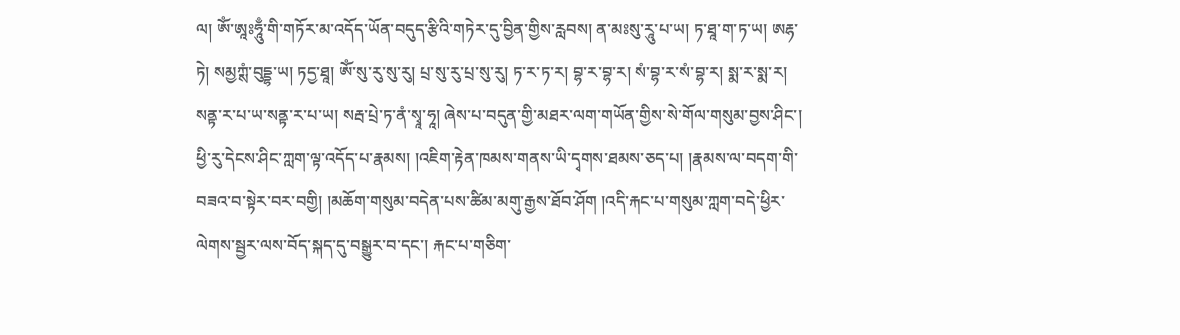ལ། ཨོཾ་ཨཱཿཧཱུྃ་གི་གཏོར་མ་འདོད་ཡོན་བདུད་རྩིའི་གཏེར་དུ་བྱིན་གྱིས་རླབས། ན་མཿསུ་རཱུ་པ་ཡ། ཏ་ཐཱ་ག་ཏ་ཡ། ཨརྷ་ཏེ། སམྱཀྶཾ་བུདྡྷ་ཡ། ཏདྱ་ཐཱ། ཨོཾ་སུ་རུ་སུ་རུ། པྲ་སུ་རུ་པྲ་སུ་རུ། ཏ་ར་ཏ་ར། བྷ་ར་བྷ་ར། སཾ་བྷ་ར་སཾ་བྷ་ར། སྨ་ར་སྨ་ར། སནྟ་ར་པ་ཡ་སནྟ་ར་པ་ཡ། སརྦ་པྲེ་ཏ་ནཾ་སྭཱ་ཧཱ། ཞེས་པ་བདུན་གྱི་མཐར་ལག་གཡོན་གྱིས་སེ་གོལ་གསུམ་བྱས་ཤིང་། ཕྱི་རུ་དེངས་ཤིང་ཀླག་ལྟ་འདོད་པ་རྣམས། །འཇིག་རྟེན་ཁམས་གནས་ཡི་དྭགས་ཐམས་ཅད་པ། །རྣམས་ལ་བདག་གི་བཟའ་བ་སྟེར་བར་བགྱི། །མཆོག་གསུམ་བདེན་པས་ཚིམ་མགུ་རྒྱས་ཐོབ་ཤོག །འདི་རྐང་པ་གསུམ་ཀླག་བདེ་ཕྱིར་ལེགས་སྦྱར་ལས་བོད་སྐད་དུ་བསྒྱུར་བ་དང་། རྐང་པ་གཅིག་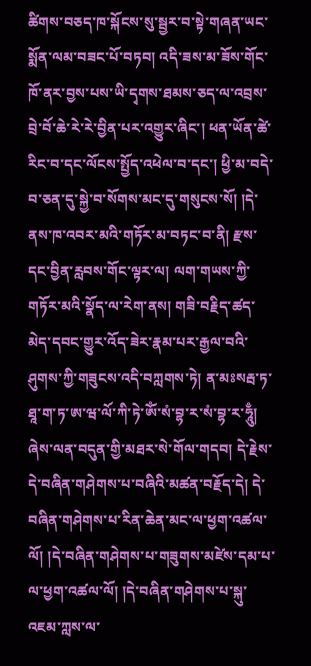ཚིགས་བཅད་ཁ་སྐོངས་སུ་སྦྱར་བ་སྟེ་གཞན་ཡང་སྨོན་ལམ་བཟང་པོ་བཏབ། འདི་ཟས་མ་ཟོས་གོང་ཁོ་ནར་བྱས་པས་ཡི་དྭགས་ཐམས་ཅད་ལ་འབྲས་བྲེ་བོ་ཆེ་རེ་རེ་བྱིན་པར་འགྱུར་ཞིང་། ཕན་ཡོན་ཚེ་རིང་བ་དང་ལོངས་སྤྱོད་འཕེལ་བ་དང་། ཕྱི་མ་བདེ་བ་ཅན་དུ་སྐྱེ་བ་སོགས་མང་དུ་གསུངས་སོ། །དེ་ནས་ཁ་འབར་མའི་གཏོར་མ་བཏང་བ་ནི། རྫས་དང་བྱིན་རླབས་གོང་ལྟར་ལ། ལག་གཡས་ཀྱི་གཏོར་མའི་སྣོད་ལ་རེག་ནས། གཟི་བརྗིད་ཚད་མེད་དབང་གྱུར་འོད་ཟེར་རྣམ་པར་རྒྱལ་བའི་ཤུགས་ཀྱི་གཟུངས་འདི་བཀླགས་ཏེ། ན་མཿསརྦ་ཏ་ཐཱ་ག་ཏ་ཨ་ཝ་ལོ་ཀི་ཏེ་ཨོཾ་སཾ་བྷ་ར་སཾ་བྷ་ར་ཧཱུྃ། ཞེས་ལན་བདུན་གྱི་མཐར་སེ་གོལ་གདབ། དེ་རྗེས་དེ་བཞིན་གཤེགས་པ་བཞིའི་མཚན་བརྗོད་དེ། དེ་བཞིན་གཤེགས་པ་རིན་ཆེན་མང་ལ་ཕྱག་འཚལ་ལོ། །དེ་བཞིན་གཤེགས་པ་གཟུགས་མཛེས་དམ་པ་ལ་ཕྱག་འཚལ་ལོ། །དེ་བཞིན་གཤེགས་པ་སྐུ་འཇམ་ཀླས་ལ་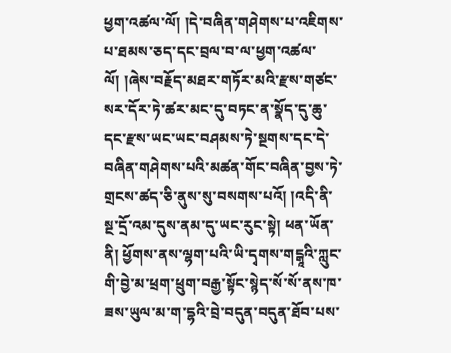ཕྱག་འཚལ་ལོ། །དེ་བཞིན་གཤེགས་པ་འཇིགས་པ་ཐམས་ཅད་དང་བྲལ་བ་ལ་ཕྱག་འཚལ་ལོ། །ཞེས་བརྗོད་མཐར་གཏོར་མའི་རྫས་གཙང་སར་དོར་ཏེ་ཚར་མང་དུ་བཏང་ན་སྣོད་དུ་ཆུ་དང་རྫས་ཡང་ཡང་བཤམས་ཏེ་སྔགས་དང་དེ་བཞིན་གཤེགས་པའི་མཚན་གོང་བཞིན་བྱས་ཏེ་གྲངས་ཚད་ཅི་ནུས་སུ་བསགས་པའོ། །འདི་ནི་སྔ་དྲོ་འམ་དུས་ནམ་དུ་ཡང་རུང་སྟེ། ཕན་ཡོན་ནི། ཕྱོགས་ནས་ལྷག་པའི་ཡི་དྭགས་གངྒཱའི་ཀླུང་གི་བྱེ་མ་ཕྲག་ཕྲུག་བརྒྱ་སྟོང་སྙེད་སོ་སོ་ནས་ཁ་ཟས་ཡུལ་མ་ག་དྷའི་བྲེ་བདུན་བདུན་ཐོབ་པས་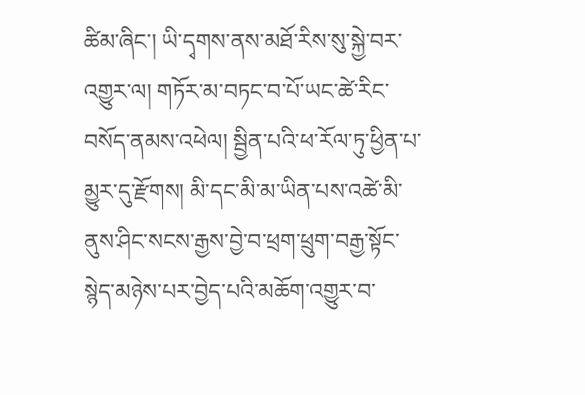ཚིམ་ཞིང་། ཡི་དྭགས་ནས་མཐོ་རིས་སུ་སྐྱེ་བར་འགྱུར་ལ། གཏོར་མ་བཏང་བ་པོ་ཡང་ཚེ་རིང་བསོད་ནམས་འཕེལ། སྦྱིན་པའི་ཕ་རོལ་ཏུ་ཕྱིན་པ་མྱུར་དུ་རྫོགས། མི་དང་མི་མ་ཡིན་པས་འཚེ་མི་ནུས་ཤིང་སངས་རྒྱས་བྱེ་བ་ཕྲག་ཕྲུག་བརྒྱ་སྟོང་སྙེད་མཉེས་པར་བྱེད་པའི་མཆོག་འགྱུར་བ་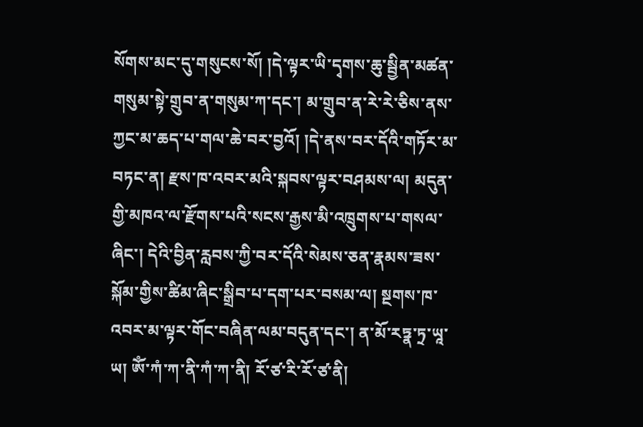སོགས་མང་དུ་གསུངས་སོ། །དེ་ལྟར་ཡི་དྭགས་ཆུ་སྦྱིན་མཚན་གསུམ་སྟེ་གྲུབ་ན་གསུམ་ཀ་དང་། མ་གྲུབ་ན་རེ་རེ་ཅིས་ནས་ཀྱང་མ་ཆད་པ་གལ་ཆེ་བར་བྱའོ། །དེ་ནས་བར་དོའི་གཏོར་མ་བཏང་ན། རྫས་ཁ་འབར་མའི་སྐབས་ལྟར་བཤམས་ལ། མདུན་གྱི་མཁའ་ལ་རྫོགས་པའི་སངས་རྒྱས་མི་འཁྲུགས་པ་གསལ་ཞིང་། དེའི་བྱིན་རླབས་ཀྱི་བར་དོའི་སེམས་ཅན་རྣམས་ཟས་སྐོམ་གྱིས་ཚིམ་ཞིང་སྒྲིབ་པ་དག་པར་བསམ་ལ། སྔགས་ཁ་འབར་མ་ལྟར་གོང་བཞིན་ལམ་བདུན་དང་། ན་མོ་རཏྣ་ཏྲ་ཡཱ་ཡ། ཨོཾ་ཀཾ་ཀ་ནི་ཀཾ་ཀ་ནི། རོ་ཙ་རི་རོ་ཙ་ནི།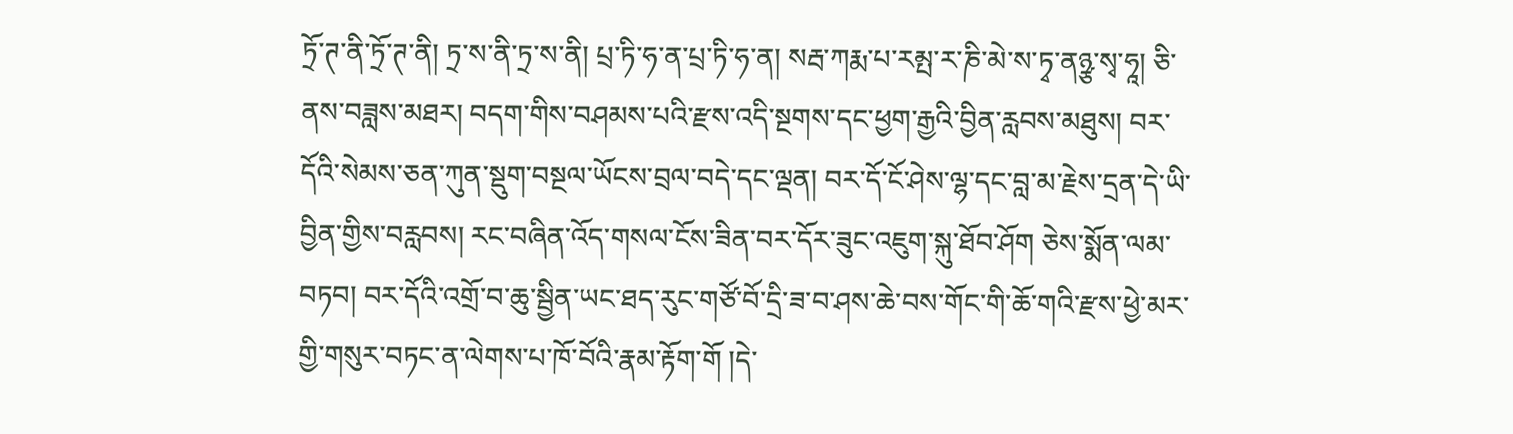ཏྲོ་ཊ་ནི་ཏྲོ་ཊ་ནི། ཏྲ་ས་ནི་ཏྲ་ས་ནི། པྲ་ཏི་ཧ་ན་པྲ་ཏི་ཧ་ན། སརྦ་ཀརྨ་པ་རམྤ་ར་ཎི་མེ་ས་ཏྭ་ནཉྩ་སྭ་ཧཱ། ཅི་ནས་བཟླས་མཐར། བདག་གིས་བཤམས་པའི་རྫས་འདི་སྔགས་དང་ཕྱག་རྒྱའི་བྱིན་རླབས་མཐུས། བར་དོའི་སེམས་ཅན་ཀུན་སྡུག་བསྔལ་ཡོངས་བྲལ་བདེ་དང་ལྡན། བར་དོ་ངོ་ཤེས་ལྷ་དང་བླ་མ་རྗེས་དྲན་དེ་ཡི་བྱིན་གྱིས་བརླབས། རང་བཞིན་འོད་གསལ་ངོས་ཟིན་བར་དོར་ཟུང་འཇུག་སྐུ་ཐོབ་ཤོག ཅེས་སྨོན་ལམ་བཏབ། བར་དོའི་འགྲོ་བ་ཆུ་སྦྱིན་ཡང་ཐད་རུང་གཙོ་བོ་དྲི་ཟ་བ་ཤས་ཆེ་བས་གོང་གི་ཆོ་གའི་རྫས་ཕྱེ་མར་གྱི་གསུར་བཏང་ན་ལེགས་པ་ཁོ་བོའི་རྣམ་རྟོག་གོ །དེ་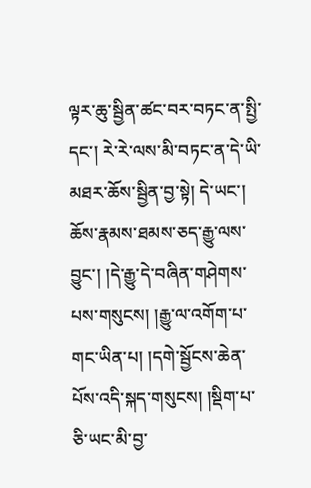ལྟར་ཆུ་སྦྱིན་ཚང་བར་བཏང་ན་སྤྱི་དང་། རེ་རེ་ལས་མི་བཏང་ན་དེ་ཡི་མཐར་ཆོས་སྦྱིན་བྱ་སྟེ། དེ་ཡང་། ཆོས་རྣམས་ཐམས་ཅད་རྒྱུ་ལས་བྱུང་། །དེ་རྒྱུ་དེ་བཞིན་གཤེགས་པས་གསུངས། །རྒྱུ་ལ་འགོག་པ་གང་ཡིན་པ། །དགེ་སྦྱོངས་ཆེན་པོས་འདི་སྐད་གསུངས། །སྡིག་པ་ཅི་ཡང་མི་བྱ་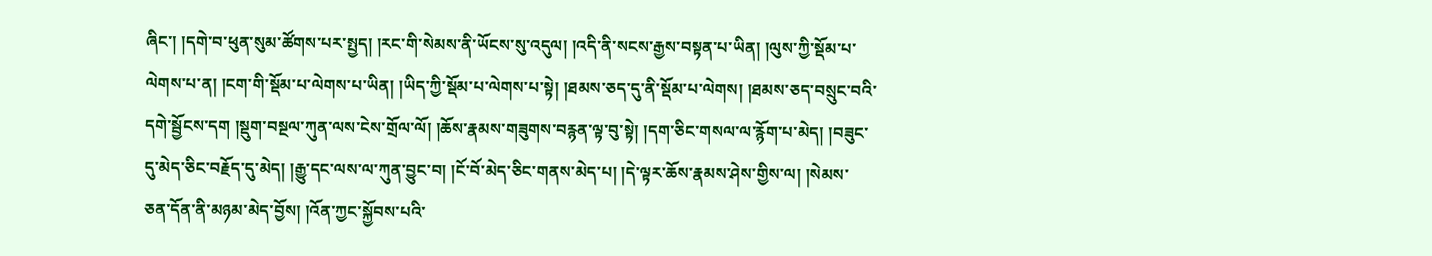ཞིང་། །དགེ་བ་ཕུན་སུམ་ཚོགས་པར་སྤྱད། །རང་གི་སེམས་ནི་ཡོངས་སུ་འདུལ། །འདི་ནི་སངས་རྒྱས་བསྟན་པ་ཡིན། །ལུས་ཀྱི་སྡོམ་པ་ལེགས་པ་ན། །ངག་གི་སྡོམ་པ་ལེགས་པ་ཡིན། །ཡིད་ཀྱི་སྡོམ་པ་ལེགས་པ་སྟེ། །ཐམས་ཅད་དུ་ནི་སྡོམ་པ་ལེགས། །ཐམས་ཅད་བསྲུང་བའི་དགེ་སྦྱོངས་དག །སྡུག་བསྔལ་ཀུན་ལས་ངེས་གྲོལ་ལོ། །ཆོས་རྣམས་གཟུགས་བརྙན་ལྟ་བུ་སྟེ། །དག་ཅིང་གསལ་ལ་རྙོག་པ་མེད། །བཟུང་དུ་མེད་ཅིང་བརྗོད་དུ་མེད། །རྒྱུ་དང་ལས་ལ་ཀུན་བྱུང་བ། །ངོ་བོ་མེད་ཅིང་གནས་མེད་པ། །དེ་ལྟར་ཆོས་རྣམས་ཤེས་གྱིས་ལ། །སེམས་ཅན་དོན་ནི་མཉམ་མེད་བྱོས། །འོན་ཀྱང་སྐྱོབས་པའི་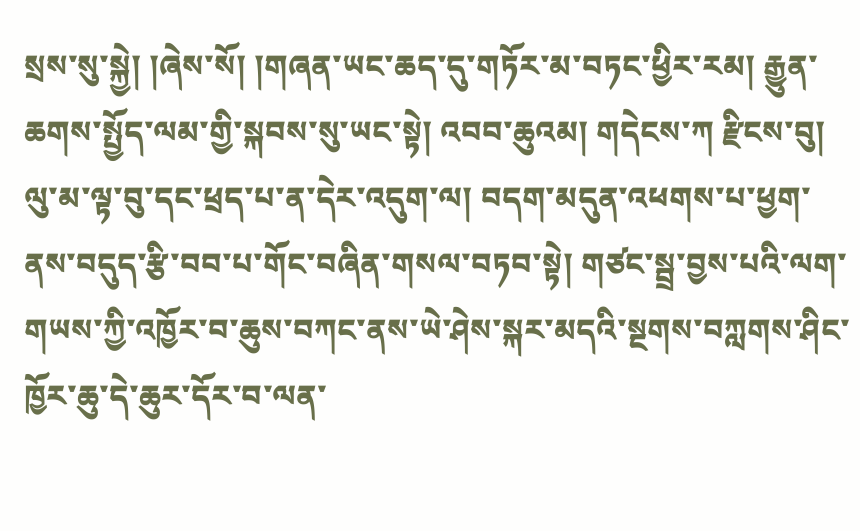སྲས་སུ་སྐྱེ། །ཞེས་སོ། །གཞན་ཡང་ཆད་དུ་གཏོར་མ་བཏང་ཕྱིར་རམ། རྒྱུན་ཆགས་སྤྱོད་ལམ་གྱི་སྐབས་སུ་ཡང་སྟེ། འབབ་ཆུའམ། གདེངས་ཀ རྫིངས་བུ། ལུ་མ་ལྟ་བུ་དང་ཕྲད་པ་ན་དེར་འདུག་ལ། བདག་མདུན་འཕགས་པ་ཕྱག་ནས་བདུད་རྩི་བབ་པ་གོང་བཞིན་གསལ་བཏབ་སྟེ། གཙང་སྦྲ་བྱས་པའི་ལག་གཡས་ཀྱི་འཁྱོར་བ་ཆུས་བཀང་ནས་ཡེ་ཤེས་སྐར་མདའི་སྔགས་བཀླགས་ཤིང་ཁྱོར་ཆུ་དེ་ཆུར་དོར་བ་ལན་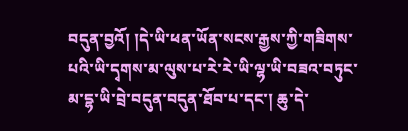བདུན་བྱའོ། །དེ་ཡི་ཕན་ཡོན་སངས་རྒྱས་ཀྱི་གཟིགས་པའི་ཡི་དྭགས་མ་ལུས་པ་རེ་རེ་ཡི་ལྷ་ཡི་བཟའ་བཏུང་མ་དྷ་ཡི་བྲེ་བདུན་བདུན་ཐོབ་པ་དང་། ཆུ་དེ་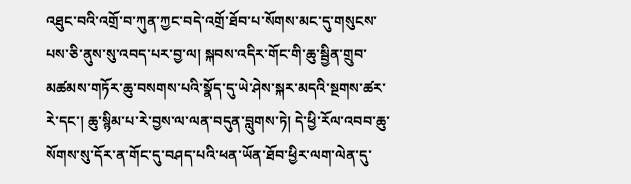འཐུང་བའི་འགྲོ་བ་ཀུན་ཀྱང་བདེ་འགྲོ་ཐོབ་པ་སོགས་མང་དུ་གསུངས་པས་ཅི་ནུས་སུ་འབད་པར་བྱ་ལ། སྐབས་འདིར་གོང་གི་ཆུ་སྦྱིན་གྲུབ་མཚམས་གཏོར་ཆུ་བསགས་པའི་སྣོད་དུ་ཡེ་ཤེས་སྐར་མདའི་སྔགས་ཚར་རེ་དང་། ཆུ་སྙིམ་པ་རེ་བྱས་ལ་ལན་བདུན་བླུགས་ཏེ། དེ་ཕྱི་རོལ་འབབ་ཆུ་སོགས་སུ་དོར་ན་གོང་དུ་བཤད་པའི་ཕན་ཡོན་ཐོབ་ཕྱིར་ལག་ལེན་དུ་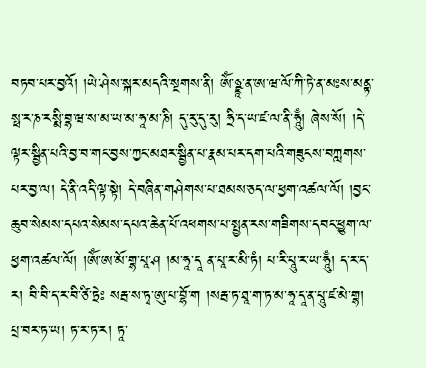བཏབ་པར་བྱའོ། །ཡེ་ཤེས་སྐར་མདའི་སྔགས་ནི། ཨོཾ་ཉྫཱ་ན་ཨ་ཝ་ལོ་ཀི་ཏེ་ན་མཿས་མནྟ་སྥ་ར་ཎ་རསྨི་བྷ་ཝ་ས་མ་ཡ་མ་ཧཱ་མ་ཎི། དུ་རུ་དུ་རུ། ཧྲི་ད་ཡ་ཛ་ལ་ནི་ཧཱུྃ། ཞེས་སོ། །དེ་ལྟར་སྦྱིན་པའི་བྱ་བ་གང་བྱས་ཀྱང་མཐར་སྦྱིན་པ་རྣམ་པར་དག་པའི་གཟུངས་བཀླགས་པར་བྱ་ལ། དེ་ནི་འདི་ལྟ་སྟེ། དེ་བཞིན་གཤེགས་པ་ཐམས་ཅད་ལ་ཕྱག་འཚལ་ལོ། །བྱང་ཆུབ་སེམས་དཔའ་སེམས་དཔའ་ཆེན་པོ་འཕགས་པ་སྤྱན་རས་གཟིགས་དབང་ཕྱུག་ལ་ཕྱག་འཚལ་ལོ། །ཨོཾ་ཨ་མོ་གྷ་པཱ་ཤ །མ་ཧཱ་དཱ ན་པཱ་ར་མི་ཏཾ། པ་རི་པཱུ་ར་ཡ་ཧཱུྃ། ད་ར་ད་ར། བི་བི་ད་ར་བི་ཙི་ཏྲེཿ སརྦ་ས་ཏྭ་ཨུ་པ་བྷོ་ག །སརྦ་ཏ་ཐཱ་ག་ཏ་མ་ཧཱ་དཱ་ན་པཱུ་ཛ་མེ་གྷ། པྲ་བར་ཏ་ཡ། ཏ་ར་ཏ་ར། ཏཱ་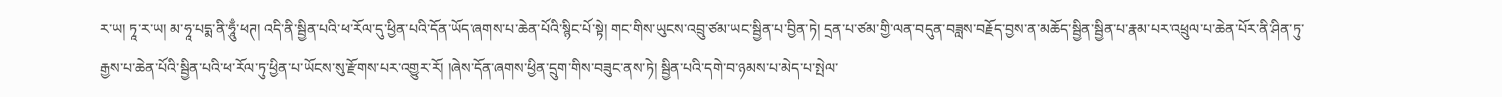ར་ཡ། ཏཱ་ར་ཡ། མ་ཧཱ་པདྨ་ནི་ཧཱུྃ་ཕཊ། འདི་ནི་སྦྱིན་པའི་ཕ་རོལ་དུ་ཕྱིན་པའི་དོན་ཡོད་ཞགས་པ་ཆེན་པོའི་སྙིང་པོ་སྟེ། གང་གིས་ཡུངས་འབྲུ་ཙམ་ཡང་སྦྱིན་པ་བྱིན་ཏེ། དྲན་པ་ཙམ་གྱི་ལན་བདུན་བཟླས་བརྗོད་བྱས་ན་མཆོད་སྦྱིན་སྦྱིན་པ་རྣམ་པར་འཕྲུལ་པ་ཆེན་པོར་ནི་ཤིན་ཏུ་རྒྱས་པ་ཆེན་པོའི་སྦྱིན་པའི་ཕ་རོལ་ཏུ་ཕྱིན་པ་ཡོངས་སུ་རྫོགས་པར་འགྱུར་རོ། །ཞེས་དོན་ཞགས་ཕྱིན་དྲུག་གིས་བཟུང་ནས་ཏེ། སྦྱིན་པའི་དགེ་བ་ཉམས་པ་མེད་པ་སྤེལ་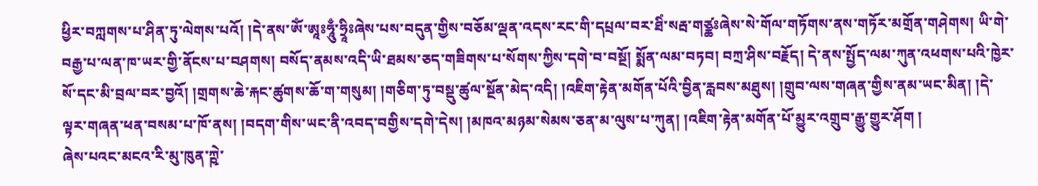ཕྱིར་བཀླགས་པ་ཤིན་ཏུ་ལེགས་པའོ། །དེ་ནས་ཨོཾ་ཨཱཿཧཱུྃ་ཧྲཱིཿཞེས་པས་བདུན་གྱིས་བཅོམ་ལྡན་འདས་རང་གི་དཔྲལ་བར་ཐིཾ་སརྦ་གཙྪཿཞེས་སེ་གོལ་གཏོགས་ནས་གཏོར་མགྲོན་གཤེགས། ཡི་གེ་བརྒྱ་པ་ལན་ཁ་ཡར་གྱི་ནོངས་པ་བཤགས། བསོད་ནམས་འདི་ཡི་ཐམས་ཅད་གཟིགས་པ་སོགས་ཀྱིས་དགེ་བ་བསྔོ། སྨོན་ལམ་བཏབ། བཀྲ་ཤིས་བརྗོད། དེ་ནས་སྤྱོད་ལམ་ཀུན་འཕགས་པའི་ཁྱེར་སོ་དང་མི་བྲལ་བར་བྱའོ། །གྲགས་ཆེ་རྐང་ཚུགས་ཆོ་ག་གསུམ། །གཅིག་ཏུ་བསྡུ་ཚུལ་སྔོན་མེད་འདི། །འཇིག་རྟེན་མགོན་པོའི་བྱིན་རླབས་མཐུས། །གྲུབ་ལས་གཞན་གྱིས་ནམ་ཡང་མིན། །དེ་ལྟར་གཞན་ཕན་བསམ་པ་ཁོ་ནས། །བདག་གིས་ཡང་ནི་འབད་བགྱིས་དགེ་དེས། །མཁའ་མཉམ་སེམས་ཅན་མ་ལུས་པ་ཀུན། །འཇིག་རྟེན་མགོན་པོ་མྱུར་འགྲུབ་རྒྱུ་གྱུར་ཤོག །
ཞེས་པའང་མངའ་རི་མུ་ཁུན་ཀྵེ་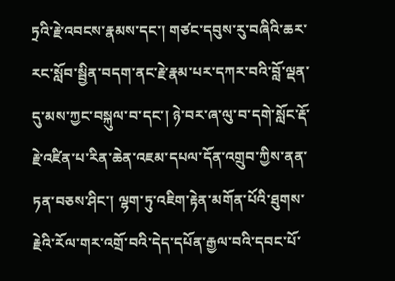ཏྲའི་རྗེ་འབངས་རྣམས་དང་། གཙང་དབུས་རུ་བཞིའི་ཆར་རང་སློབ་སྦྱིན་བདག་ནང་རྗེ་རྣམ་པར་དཀར་བའི་བློ་ལྡན་དུ་མས་ཀྱང་བསྐུལ་བ་དང་། ཉེ་བར་ཞ་ལུ་བ་དགེ་སློང་རྡོ་རྗེ་འཛིན་པ་རིན་ཆེན་འཇམ་དཔལ་དོན་འགྲུབ་ཀྱིས་ནན་ཏན་བཅས་ཤིང་། ལྷག་ཏུ་འཇིག་རྟེན་མགོན་པོའི་ཐུགས་རྗེའི་རོལ་གར་འགྲོ་བའི་དེད་དཔོན་རྒྱལ་བའི་དབང་པོ་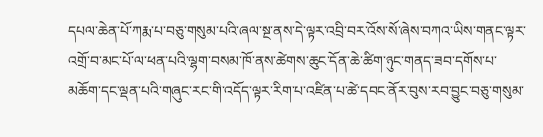དཔལ་ཆེན་པོ་ཀརྨ་པ་བཅུ་གསུམ་པའི་ཞལ་སྔ་ནས་དེ་ལྟར་འབྲི་བར་འོས་སོ་ཞེས་བཀའ་ཡིས་གནང་ལྟར་འགྲོ་བ་མང་པོ་ལ་ཕན་པའི་ལྷག་བསམ་ཁོ་ནས་ཚེགས་ཆུང་དོན་ཆེ་ཚིག་ཉུང་གནད་ཟབ་དགོས་པ་མཆོག་དང་ལྡན་པའི་གཞུང་རང་གི་འདོད་ལྟར་རིག་པ་འཛིན་པ་ཚེ་དབང་ནོར་བུས་རབ་བྱུང་བཅུ་གསུམ་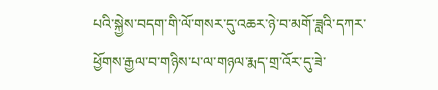པའི་སྐྱེས་བདག་གི་ལོ་གསར་དུ་འཆར་ཉེ་བ་མགོ་ཟླའི་དཀར་ཕྱོགས་རྒྱལ་བ་གཉིས་པ་ལ་གཉལ་རྨད་གྲ་འོར་དུ་ཟེ་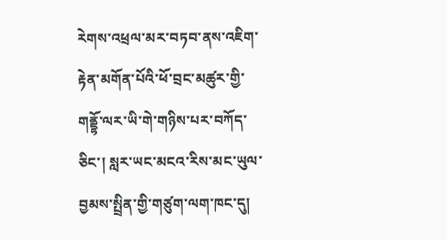རེགས་འཕྲལ་མར་བཏབ་ནས་འཇིག་རྟེན་མགོན་པོའི་ཕོ་བྲང་མཚུར་གྱི་གནྡྷོ་ལར་ཡི་གེ་གཉིས་པར་བཀོད་ཅིང་། སླར་ཡང་མངའ་རིས་མང་ཡུལ་བྱམས་སྤྲིན་གྱི་གཙུག་ལག་ཁང་དུ།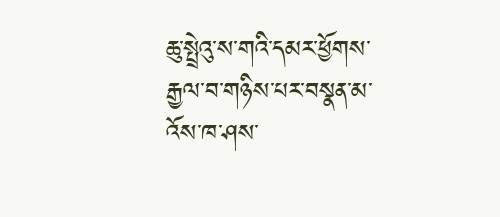ཆུ་སྤྲེའུ་ས་གའི་དམར་ཕྱོགས་རྒྱལ་བ་གཉིས་པར་བསྣན་མ་འོས་ཁ་ཤས་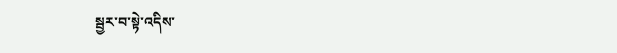སྦྱར་བ་སྟེ་འདིས་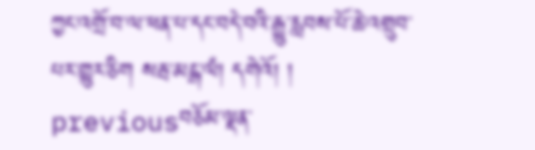ཀྱང་འགྲོ་བ་ལ་ཕན་པ་དང་བདེ་བའི་རྒྱུ་རླབས་པོ་ཆེ་འགྲུབ་པར་གྱུར་ཅིག སརྦ་མངྒ་ལཾ། དགེའོ། །
previousབཅོམ་ལྡན་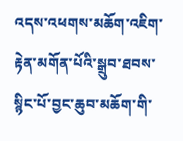འདས་འཕགས་མཆོག་འཇིག་རྟེན་མགོན་པོའི་སྒྲུབ་ཐབས་སྙིང་པོ་བྱང་ཆུབ་མཆོག་གི་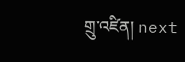གྲུ་འཛིན། next